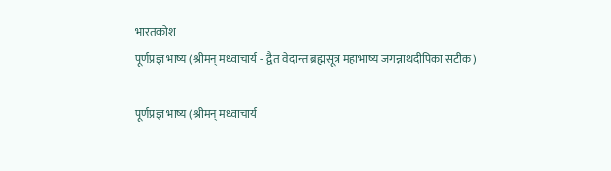भारतकोश
पूर्णप्रज्ञ भाष्य (श्रीमन् मध्वाचार्य - द्वैत वेदान्त ब्रह्मसूत्र महाभाष्य जगन्नाथदीपिका सटीक)

पूर्णप्रज्ञ भाष्य (श्रीमन् मध्वाचार्य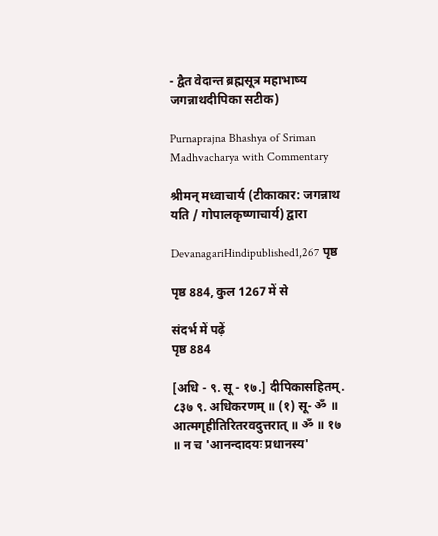- द्वैत वेदान्त ब्रह्मसूत्र महाभाष्य जगन्नाथदीपिका सटीक)

Purnaprajna Bhashya of Sriman Madhvacharya with Commentary

श्रीमन् मध्वाचार्य (टीकाकार: जगन्नाथ यति / गोपालकृष्णाचार्य) द्वारा

DevanagariHindipublished1,267 पृष्ठ

पृष्ठ 884, कुल 1267 में से

संदर्भ में पढ़ें
पृष्ठ 884

[अधि - ९. सू - १७.] दीपिकासहितम्. ८३७ ९. अधिकरणम् ॥ (१) सू- ॐ ॥ आत्मगृहीतिरितरवदुत्तरात् ॥ ॐ ॥ १७ ॥ न च 'आनन्दादयः प्रधानस्य'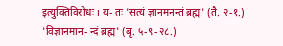इत्युक्तिविरोधः । य- तः 'सत्यं ज्ञानमनन्तं ब्रह्म' (तै. २-१.) 'विज्ञानमान- न्दं ब्रह्म' (बृ. ५-९-२८.)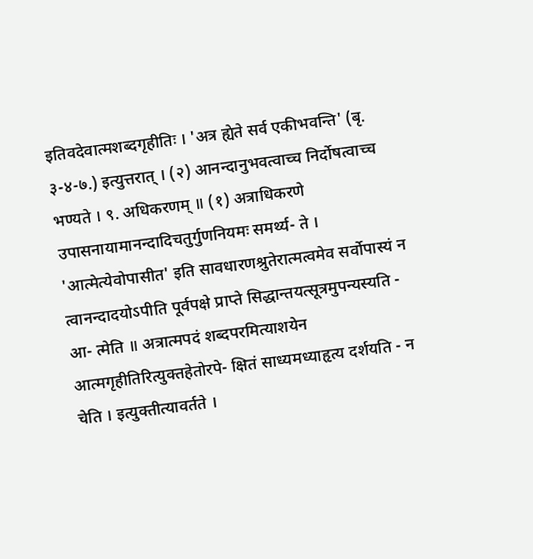इतिवदेवात्मशब्दगृहीतिः । 'अत्र ह्येते सर्व एकीभवन्ति' (बृ. ३-४-७.) इत्युत्तरात् । (२) आनन्दानुभवत्वाच्च निर्दोषत्वाच्च भण्यते । ९. अधिकरणम् ॥ (१) अत्राधिकरणे उपासनायामानन्दादिचतुर्गुणनियमः समर्थ्य- ते । 'आत्मेत्येवोपासीत' इति सावधारणश्रुतेरात्मत्वमेव सर्वोपास्यं न त्वानन्दादयोऽपीति पूर्वपक्षे प्राप्ते सिद्धान्तयत्सूत्रमुपन्यस्यति - आ- त्मेति ॥ अत्रात्मपदं शब्दपरमित्याशयेन आत्मगृहीतिरित्युक्तहेतोरपे- क्षितं साध्यमध्याहृत्य दर्शयति - न चेति । इत्युक्तीत्यावर्तते ।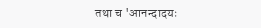तथा च 'आनन्दादयः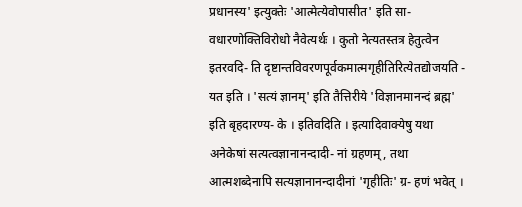प्रधानस्य' इत्युक्तेः 'आत्मेत्येवोपासीत' इति सा- वधारणोक्तिविरोधो नैवेत्यर्थः । कुतो नेत्यतस्तत्र हेतुत्वेन इतरवदि- ति दृष्टान्तविवरणपूर्वकमात्मगृहीतिरित्‍येतद्योजयति - यत इति । 'सत्यं ज्ञानम्' इति तैत्तिरीये 'विज्ञानमानन्दं ब्रह्म' इति बृहदारण्य- के । इतिवदिति । इत्यादिवाक्येषु यथा अनेकेषां सत्यत्वज्ञानानन्दादी- नां ग्रहणम्, तथा आत्मशब्देनापि सत्यज्ञानानन्दादीनां 'गृहीतिः' ग्र- हणं भवेत् ।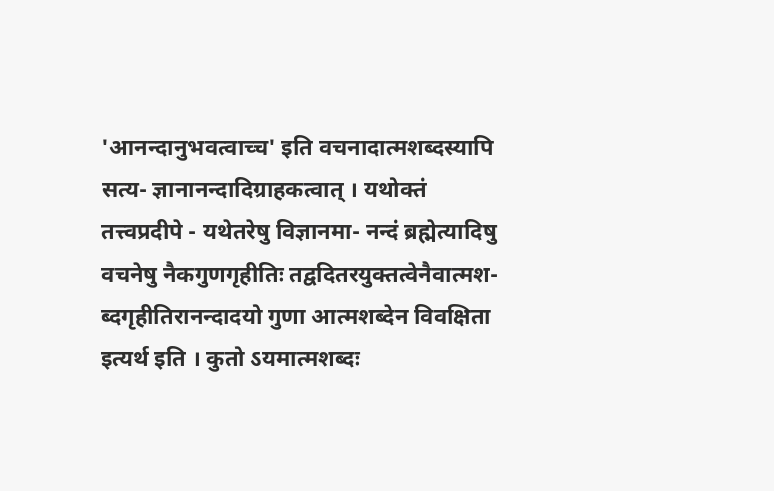'आनन्दानुभवत्वाच्च' इति वचनादात्मशब्दस्यापि सत्य- ज्ञानानन्दादिग्राहकत्वात् । यथोक्तं तत्त्वप्रदीपे - यथेतरेषु विज्ञानमा- नन्दं ब्रह्मेत्यादिषु वचनेषु नैकगुणगृहीतिः तद्वदितरयुक्तत्वेनैवात्मश- ब्दगृहीतिरानन्दादयो गुणा आत्मशब्देन विवक्षिता इत्यर्थ इति । कुतो ऽयमात्मशब्दः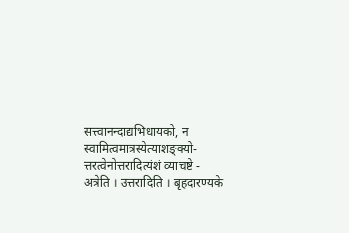सत्त्वानन्दाद्यभिधायको, न स्वामित्वमात्रस्येत्याशङ्क्यो- त्तरत्वेनोत्तरादित्यंशं व्याचष्टे - अत्रेति । उत्तरादिति । बृहदारण्यके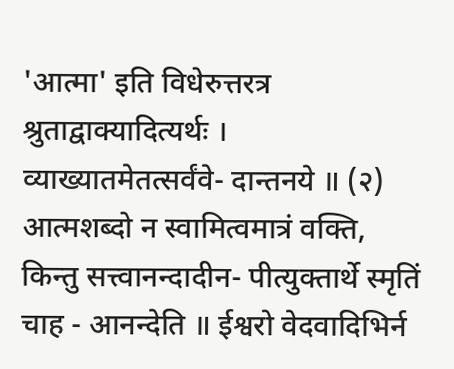'आत्मा' इति विधेरुत्तरत्र श्रुताद्वाक्यादित्यर्थः । व्याख्यातमेतत्सर्वंवे- दान्तनये ॥ (२) आत्मशब्दो न स्वामित्वमात्रं वक्ति, किन्तु सत्त्वानन्दादीन- पीत्युक्तार्थे स्मृतिं चाह - आनन्देति ॥ ईश्वरो वेदवादिभिर्न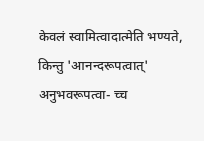केवलं स्वामित्वादात्मेति भण्यते, किन्तु 'आनन्दरूपत्वात्' अनुभवरूपत्वा- च्च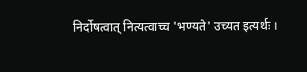निर्दोषत्वात् नित्यत्वाच्च 'भण्यते' उच्यत इत्यर्थः ।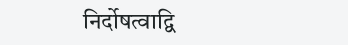निर्दोषत्वाद्वि